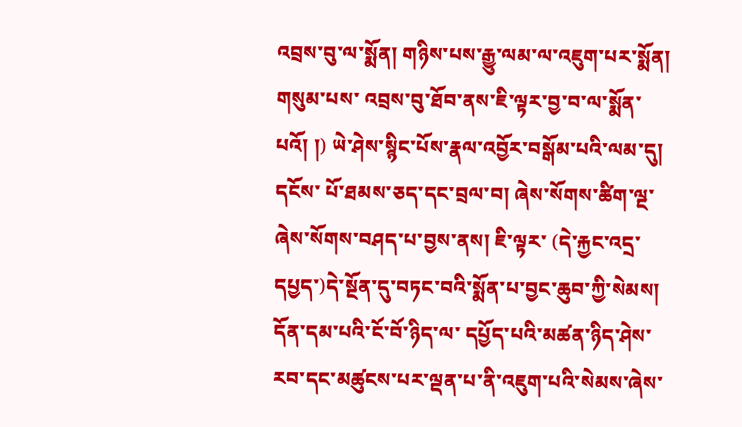འབྲས་བུ་ལ་སྨོན། གཉིས་པས་རྒྱུ་ལམ་ལ་འཇུག་པར་སྨོན། གསུམ་པས་ འབྲས་བུ་ཐོབ་ནས་ཇི་ལྟར་བྱ་བ་ལ་སྨོན་པའོ། །) ཡེ་ཤེས་སྙིང་པོས་རྣལ་འབྱོར་བསྒོམ་པའི་ལམ་དུ། དངོས་ པོ་ཐམས་ཅད་དང་བྲལ་བ། ཞེས་སོགས་ཚིག་ལྔ་ཞེས་སོགས་བཤད་པ་བྱས་ནས། ཇི་ལྟར་ (དེ་རྐྱང་འདྲ་དཔྱད་)དེ་སྔོན་དུ་བཏང་བའི་སྨོན་པ་བྱང་ཆུབ་ཀྱི་སེམས། དོན་དམ་པའི་ངོ་བོ་ཉིད་ལ་ དཔྱོད་པའི་མཚན་ཉིད་ཤེས་རབ་དང་མཚུངས་པར་ལྡན་པ་ནི་འཇུག་པའི་སེམས་ཞེས་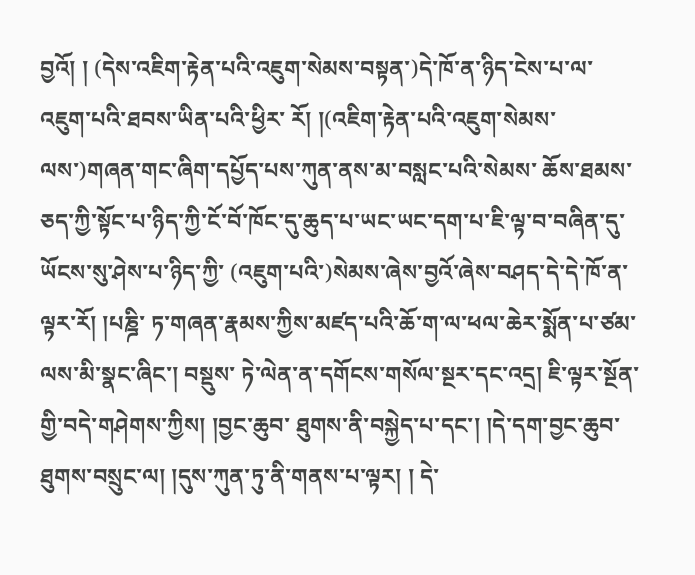བྱའོ། ། (དེས་འཇིག་རྟེན་པའི་འཇུག་སེམས་བསྟན་)དེ་ཁོ་ན་ཉིད་ངེས་པ་ལ་འཇུག་པའི་ཐབས་ཡིན་པའི་ཕྱིར་ རོ། །(འཇིག་རྟེན་པའི་འཇུག་སེམས་ལས་)གཞན་གང་ཞིག་དཔྱོད་པས་ཀུན་ནས་མ་བསླང་པའི་སེམས་ ཆོས་ཐམས་ཅད་ཀྱི་སྟོང་པ་ཉིད་ཀྱི་ངོ་བོ་ཁོང་དུ་ཆུད་པ་ཡང་ཡང་དག་པ་ཇི་ལྟ་བ་བཞིན་དུ་ ཡོངས་སུ་ཤེས་པ་ཉིད་ཀྱི་ (འཇུག་པའི་)སེམས་ཞེས་བྱའོ་ཞེས་བཤད་དེ་དེ་ཁོ་ན་ལྟར་རོ། །པཎྜི་ ཏ་གཞན་རྣམས་ཀྱིས་མཛད་པའི་ཆོ་ག་ལ་ཕལ་ཆེར་སྨོན་པ་ཙམ་ལས་མི་སྣང་ཞིང་། བསྡུས་ ཏེ་ལེན་ན་དགོངས་གསོལ་སྔར་དང་འདྲ། ཇི་ལྟར་སྔོན་གྱི་བདེ་གཤེགས་ཀྱིས། །བྱང་ཆུབ་ ཐུགས་ནི་བསྐྱེད་པ་དང་། །དེ་དག་བྱང་ཆུབ་ཐུགས་བསྲུང་ལ། །དུས་ཀུན་ཏུ་ནི་གནས་པ་ལྟར། ། དེ་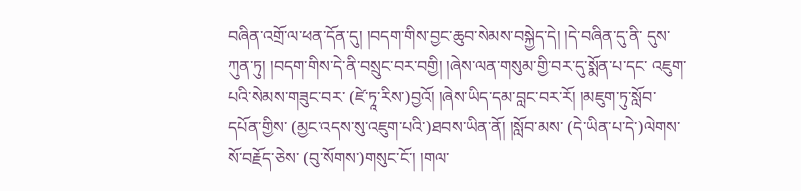བཞིན་འགྲོ་ལ་ཕན་དོན་དུ། །བདག་གིས་བྱང་ཆུབ་སེམས་བསྐྱེད་དེ། །དེ་བཞིན་དུ་ནི་ དུས་ཀུན་ཏུ། །བདག་གིས་དེ་ནི་བསྲུང་བར་བགྱི། །ཞེས་ལན་གསུམ་གྱི་བར་དུ་སྨོན་པ་དང་ འཇུག་པའི་སེམས་གཟུང་བར་ (ཛེ་ཏཱ་རིས་)བྱའོ། །ཞེས་ཡིད་དམ་བླང་བར་རོ། །མཇུག་ཏུ་སློབ་ དཔོན་གྱིས་ (མྱང་འདས་སུ་འཇུག་པའི་)ཐབས་ཡིན་ནོ། །སློབ་མས་ (དེ་ཡིན་པ་དེ་)ལེགས་སོ་བརྗོད་ཅེས་ (བུ་སོགས་)གསུང་ངོ་། །གལ་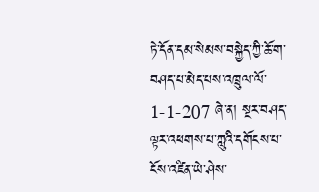ཏེ་དོན་དམ་སེམས་བསྐྱེད་ཀྱི་ཆོ་ག་བཤད་པ་མེད་པས་འཁྲུལ་ལོ་ 1-1-207 ཞེ་ན། སྔར་བཤད་ལྟར་འཕགས་པ་ཀླུའི་དགོངས་པ་ངོས་འཛིན་ཡེ་ཤེས་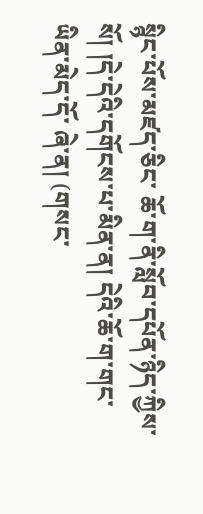སྙིང་པོས་མཛད་ཅིང་ ཆོ་ག་ནི་སློབ་དཔོན་ཉིད་ཀྱིས་སོ། །དེ་དེའི་དགོངས་པ་མིན་ན། དེའི་ཆོ་ག་གང་ཡིན་མེད་དོ་ ཞེ་ན། (གསང་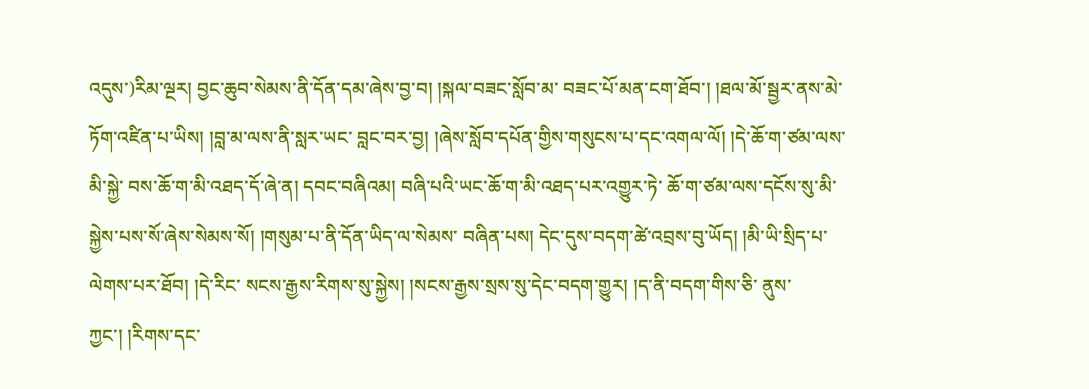འདུས་)རིམ་ལྔར། བྱང་ཆུབ་སེམས་ནི་དོན་དམ་ཞེས་བྱ་བ། །སྐལ་བཟང་སློབ་མ་ བཟང་པོ་མན་ངག་ཐོབ་། །ཐལ་མོ་སྦྱར་ནས་མེ་ཏོག་འཛིན་པ་ཡིས། །བླ་མ་ལས་ནི་སླར་ཡང་ བླང་བར་བྱ། །ཞེས་སློབ་དཔོན་གྱིས་གསུངས་པ་དང་འགལ་ལོ། །དེ་ཆོ་ག་ཙམ་ལས་མི་སྐྱེ་ བས་ཆོ་ག་མི་འཐད་དོ་ཞེ་ན། དབང་བཞིའམ། བཞི་པའི་ཡང་ཆོ་ག་མི་འཐད་པར་འགྱུར་ཏེ་ ཆོ་ག་ཙམ་ལས་དངོས་སུ་མི་སྐྱེས་པས་སོ་ཞེས་སེམས་སོ། །གསུམ་པ་ནི་དོན་ཡིད་ལ་སེམས་ བཞིན་པས། དེང་དུས་བདག་ཚེ་འབྲས་བུ་ཡོད། །མི་ཡི་སྲིད་པ་ལེགས་པར་ཐོབ། །དེ་རིང་ སངས་རྒྱས་རིགས་སུ་སྐྱེས། །སངས་རྒྱས་སྲས་སུ་དེང་བདག་གྱུར། །ད་ནི་བདག་གིས་ཅི་ ནུས་ཀྱང་། །རིགས་དང་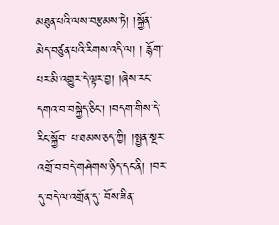མཐུན་པའི་ལས་བརྩམས་ཏེ། །སྐྱོན་མེད་བཙུན་པའི་རིགས་འདི་ལ། ། རྙོག་པར་མི་འགྱུར་དེ་ལྟར་བྱ། །ཞེས་རང་དགའ་བ་བསྐྱེད་ཅིང་། །བདག་གིས་དེ་རིང་སྐྱོབ་ པ་ཐམས་ཅད་ཀྱི། །སྤྱན་སྔར་འགྲོ་བ་བདེ་གཤེགས་ཉིད་དང་ནི། །བར་དུ་བདེ་ལ་འགྲོན་དུ་ བོས་ཟིན་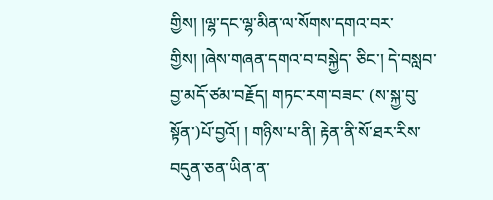གྱིས། །ལྷ་དང་ལྷ་མིན་ལ་སོགས་དགའ་བར་གྱིས། །ཞེས་གཞན་དགའ་བ་བསྐྱེད་ ཅིང་། དེ་བསླབ་བྱ་མདོ་ཙམ་བརྗོད། གཏང་རག་བཟང་ (ས་སྐྱ་བུ་སྟོན་)པོ་བྱའོ། ། གཉིས་པ་ནི། རྟེན་ནི་སོ་ཐར་རིས་བདུན་ཅན་ཡིན་ན་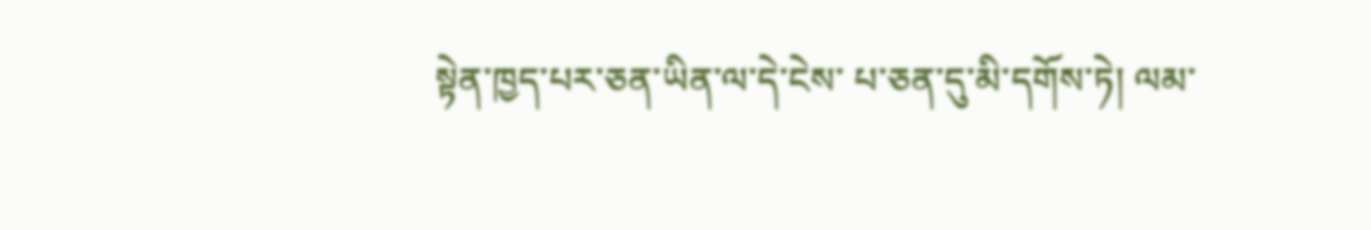སྟེན་ཁྱད་པར་ཅན་ཡིན་ལ་དེ་ངེས་ པ་ཅན་དུ་མི་དགོས་ཏེ། ལམ་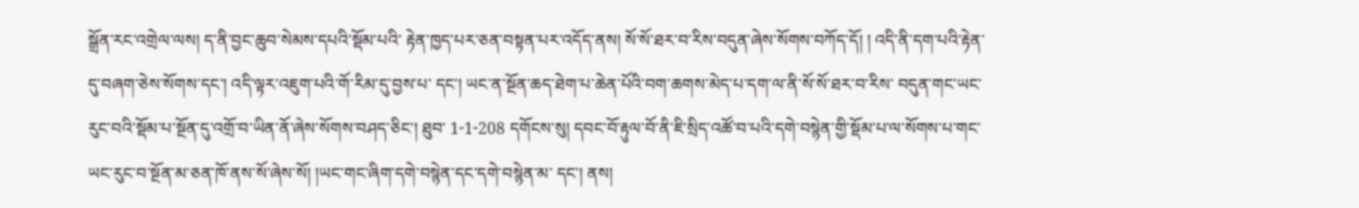སྒྲོན་རང་འགྲེལ་ལས། ད་ནི་བྱང་ཆུབ་སེམས་དཔའི་སྡོམ་པའི་ རྟེན་ཁྱད་པར་ཅན་བསྟན་པར་འདོད་ནས། སོ་སོ་ཐར་བ་རིས་བདུན་ཞེས་སོགས་བཀོད་དོ། ། འདི་ནི་དག་པའི་རྟེན་དུ་བཞག་ཅེས་སོགས་དང་། འདི་ལྟར་འཇུག་པའི་གོ་རིམ་དུ་བྱས་པ་ དང་། ཡང་ན་སྔོན་ཆད་ཐེག་པ་ཆེན་པོའི་བག་ཆགས་མེད་པ་དག་ལ་ནི་སོ་སོ་ཐར་བ་རིས་ བདུན་གང་ཡང་རུང་བའི་སྡོམ་པ་སྔོན་དུ་འགྲོ་བ་ཡིན་ནོ་ཞེས་སོགས་བཤད་ཅིང་། ཐུབ་ 1-1-208 དགོངས་སུ། དབང་བོ་རྟུལ་བོ་ནི་ཇི་སྲིད་འཚོ་བ་པའི་དགེ་བསྙེན་གྱི་སྡོམ་པ་ལ་སོགས་པ་གང་ ཡང་རུང་བ་སྔོན་མ་ཅན་ཁོ་ནས་སོ་ཞེས་སོ། །ཡང་གང་ཞིག་དགེ་བསྙེན་དང་དགེ་བསྙེན་མ་ དང་། ནས།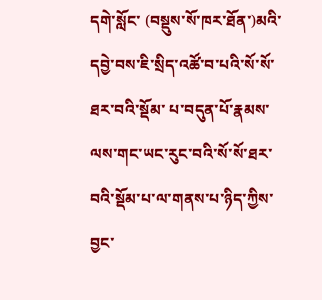དགེ་སློང་ (བསྡུས་སོ་ཁར་ཐོན་)མའི་དབྱེ་བས་ཇི་སྲིད་འཚོ་བ་པའི་སོ་སོ་ཐར་བའི་སྡོམ་ པ་བདུན་པོ་རྣམས་ལས་གང་ཡང་རུང་བའི་སོ་སོ་ཐར་བའི་སྡོམ་པ་ལ་གནས་པ་ཉིད་ཀྱིས་ བྱང་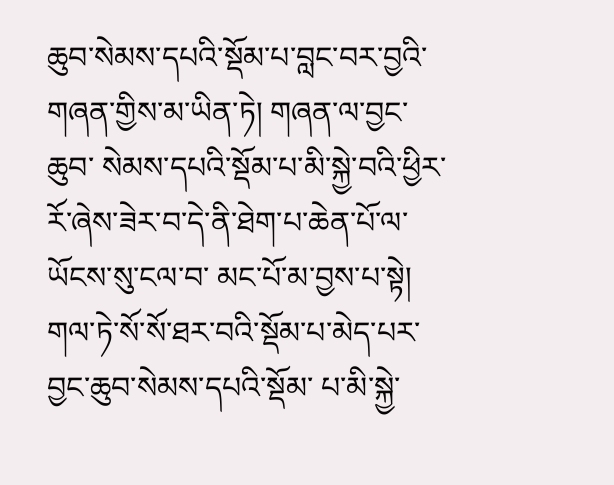ཆུབ་སེམས་དཔའི་སྡོམ་པ་བླང་བར་བྱའི་གཞན་གྱིས་མ་ཡིན་ཏེ། གཞན་ལ་བྱང་ཆུབ་ སེམས་དཔའི་སྡོམ་པ་མི་སྐྱེ་བའི་ཕྱིར་རོ་ཞེས་ཟེར་བ་དེ་ནི་ཐེག་པ་ཆེན་པོ་ལ་ཡོངས་སུ་ངལ་བ་ མང་པོ་མ་བྱས་པ་སྟེ། གལ་ཏེ་སོ་སོ་ཐར་བའི་སྡོམ་པ་མེད་པར་བྱང་ཆུབ་སེམས་དཔའི་སྡོམ་ པ་མི་སྐྱེ་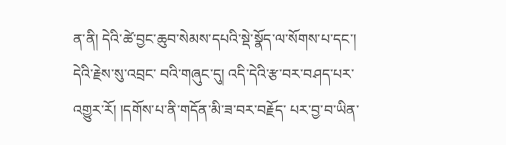ན་ནི། དེའི་ཚེ་བྱང་ཆུབ་སེམས་དཔའི་སྡེ་སྣོད་ལ་སོགས་པ་དང་། དེའི་རྗེས་སུ་འབྲང་ བའི་གཞུང་དུ། འདི་དེའི་རྩ་བར་བཤད་པར་འགྱུར་རོ། །དགོས་པ་ནི་གདོན་མི་ཟ་བར་བརྗོད་ པར་བྱ་བ་ཡིན་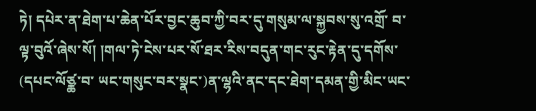ཏེ། དཔེར་ན་ཐེག་པ་ཆེན་པོར་བྱང་ཆུབ་ཀྱི་བར་དུ་གསུམ་ལ་སྐྱབས་སུ་འགྲོ་ བ་ལྟ་བུའོ་ཞེས་སོ། །གལ་ཏེ་ངེས་པར་སོ་ཐར་རིས་བདུན་གང་རུང་རྟེན་དུ་དགོས་ (དཔང་ལོཙྪ་བ་ ཡང་གསུང་བར་སྣང་)ན་ལྷའི་ནང་དང་ཐེག་དམན་གྱི་མིང་ཡང་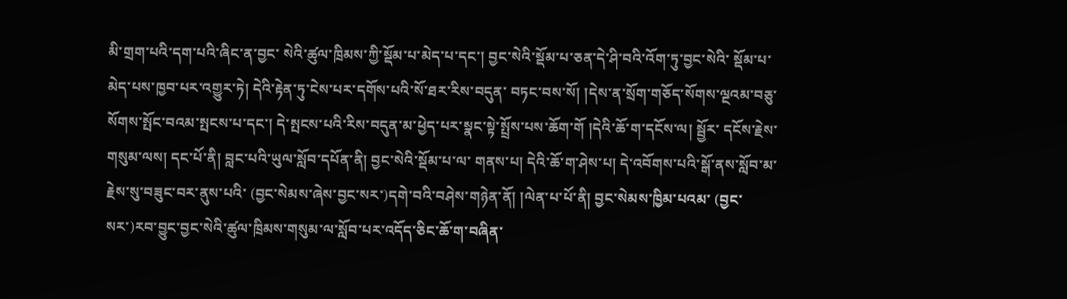མི་གྲག་པའི་དག་པའི་ཞིང་ན་བྱང་ སེའི་ཚུལ་ཁྲིམས་ཀྱི་སྡོམ་པ་མེད་པ་དང་། བྱང་སེའི་སྡོམ་པ་ཅན་དེ་ཤི་བའི་འོག་ཏུ་བྱང་སེའི་ སྡོམ་པ་མེད་པས་ཁྱབ་པར་འགྱུར་ཏེ། དེའི་རྟེན་ཏུ་ངེས་པར་དགོས་པའི་སོ་ཐར་རིས་བདུན་ བཏང་བས་སོ། །དེས་ན་སྲོག་གཅོད་སོགས་ལྔའམ་བཅུ་སོགས་སྤོང་བའམ་སྤངས་པ་དང་། དེ་སྤངས་པའི་རིས་བདུན་མ་ཕྱེད་པར་སྣང་སྟེ་སྤྲོས་པས་ཆོག་གོ །དེའི་ཆོ་ག་དངོས་ལ། སྦྱོར་ དངོས་རྗེས་གསུམ་ལས། དང་པོ་ནི། བླང་པའི་ཡུལ་སློབ་དཔོན་ནི། བྱང་སེའི་སྡོམ་པ་ལ་ གནས་པ། དེའི་ཆོ་ག་ཤེས་པ། དེ་འབོགས་པའི་སྒོ་ནས་སློབ་མ་རྗེས་སུ་བཟུང་བར་ནུས་པའི་ (བྱང་སེམས་ཞེས་བྱང་སར་)དགེ་བའི་བཤེས་གཉེན་ནོ། །ལེན་པ་པོ་ནི། བྱང་སེམས་ཁྱིམ་པའམ་ (བྱང་ སར་)རབ་བྱུང་བྱང་སེའི་ཚུལ་ཁྲིམས་གསུམ་ལ་སློབ་པར་འདོད་ཅིང་ཆོ་ག་བཞིན་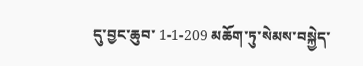དུ་བྱང་ཆུབ་ 1-1-209 མཆོག་ཏུ་སེམས་བསྐྱེད་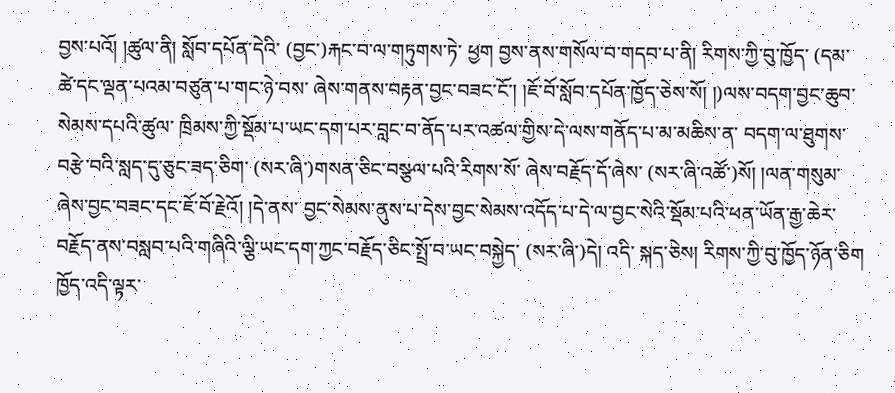བྱས་པའོ། །ཚུལ་ནི། སློབ་དཔོན་དེའི་ (བྱང་)རྐང་བ་ལ་གཏུགས་ཏེ་ ཕྱག བྱས་ནས་གསོལ་བ་གདབ་པ་ནི། རིགས་ཀྱི་བུ་ཁྱོད་ (དམ་ཚེ་དང་ལྡན་པའམ་བཙུན་པ་གང་ཉེ་བས་ ཞེས་གནས་བརྟན་བྱང་བཟང་ངོ་། །ཇོ་བོ་སློབ་དཔོན་ཁྱོད་ཅེས་སོ། །)ལས་བདག་བྱང་ཆུབ་སེམས་དཔའི་ཚུལ་ ཁྲིམས་ཀྱི་སྡོམ་པ་ཡང་དག་པར་བླང་བ་ནོད་པར་འཚལ་གྱིས་དེ་ལས་གནོད་པ་མ་མཆིས་ན་ བདག་ལ་ཐུགས་བརྩེ་བའི་སླད་དུ་ཅུང་ཟད་ཅིག་ (སར་ཞི་)གསན་ཅིང་བསྩལ་པའི་རིགས་སོ་ ཞེས་བརྗོད་དོ་ཞེས་ (སར་ཞི་འཚོ་)སོ། །ལན་གསུམ་ཞེས་བྱང་བཟང་དང་ཇོ་བོ་རྗེའོ། །དེ་ནས་ བྱང་སེམས་ནུས་པ་དེས་བྱང་སེམས་འདོད་པ་དེ་ལ་བྱང་སེའི་སྡོམ་པའི་ཕན་ཡོན་རྒྱ་ཆེར་ བརྗོད་ནས་བསླབ་པའི་གཞིའི་ལྕི་ཡང་དག་ཀྱང་བརྗོད་ཅིང་སྤྲོ་བ་ཡང་བསྐྱེད་ (སར་ཞི་)དེ། འདི་ སྐད་ཅེས། རིགས་ཀྱི་བུ་ཁྱོད་ཉོན་ཅིག ཁྱོད་འདི་ལྟར་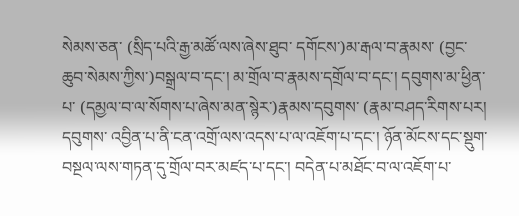སེམས་ཅན་ (སྲིད་པའི་རྒྱ་མཚོ་ལས་ཞེས་ཐུབ་ དགོངས་)མ་རྒལ་བ་རྣམས་ (བྱང་ཆུབ་སེམས་ཀྱིས་)བསྒྲལ་བ་དང་། མ་གྲོལ་བ་རྣམས་དགྲོལ་བ་དང་། དབུགས་མ་ཕྱིན་པ་ (དམྱལ་བ་ལ་སོགས་པ་ཞེས་མན་སྙེར་)རྣམས་དབུགས་ (རྣམ་བཤད་རིགས་པར། དབུགས་ འབྱིན་པ་ནི་ངན་འགྲོ་ལས་འདས་པ་ལ་འཇོག་པ་དང་། ཉོན་མོངས་དང་སྡུག་བསྔལ་ལས་གཏན་དུ་གྲོལ་བར་མཛད་པ་དང་། བདེན་པ་མཐོང་བ་ལ་འཇོག་པ་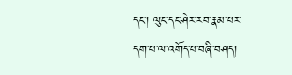དང་། ལུང་དང་ཤེར་རབ་རྣམ་པར་དག་པ་ལ་འགོད་པ་བཞི་བཤད།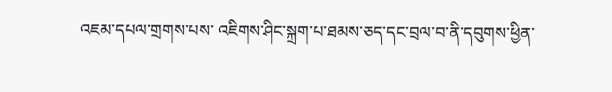འཇམ་དཔལ་གྲགས་པས་ འཇིགས་ཤིང་སྐྲག་པ་ཐམས་ཅད་དང་བྲལ་བ་ནི་དབུགས་ཕྱིན་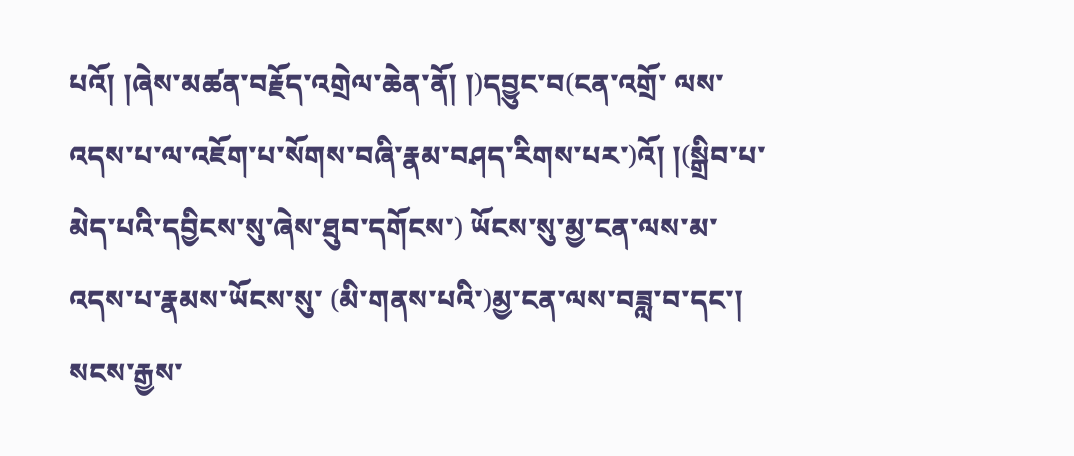པའོ། །ཞེས་མཚན་བརྗོད་འགྲེལ་ཆེན་ནོ། །)དབྱུང་བ(ངན་འགྲོ་ ལས་འདས་པ་ལ་འཇོག་པ་སོགས་བཞི་རྣམ་བཤད་རིགས་པར་)འོ། །(སྒྲིབ་པ་མེད་པའི་དབྱིངས་སུ་ཞེས་ཐུབ་དགོངས་) ཡོངས་སུ་མྱ་ངན་ལས་མ་འདས་པ་རྣམས་ཡོངས་སུ་ (མི་གནས་པའི་)མྱ་ངན་ལས་བཟླ་བ་དང་། སངས་རྒྱས་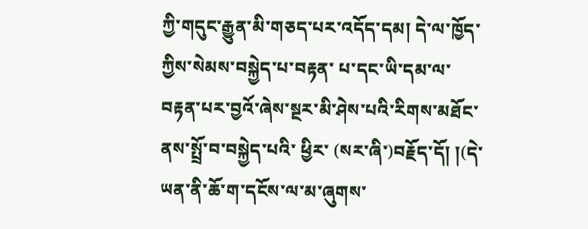ཀྱི་གདུང་རྒྱུན་མི་གཅད་པར་འདོད་དམ། དེ་ལ་ཁྱོད་ཀྱིས་སེམས་བསྐྱེད་པ་བརྟན་ པ་དང་ཡི་དམ་ལ་བརྟན་པར་བྱའོ་ཞེས་སྔར་མི་ཤེས་པའི་རིགས་མཐོང་ནས་སྤྲོ་བ་བསྐྱེད་པའི་ ཕྱིར་ (སར་ཞི་)བརྗོད་དོ། །(དེ་ཡན་ནི་ཆོ་ག་དངོས་ལ་མ་ཞུགས་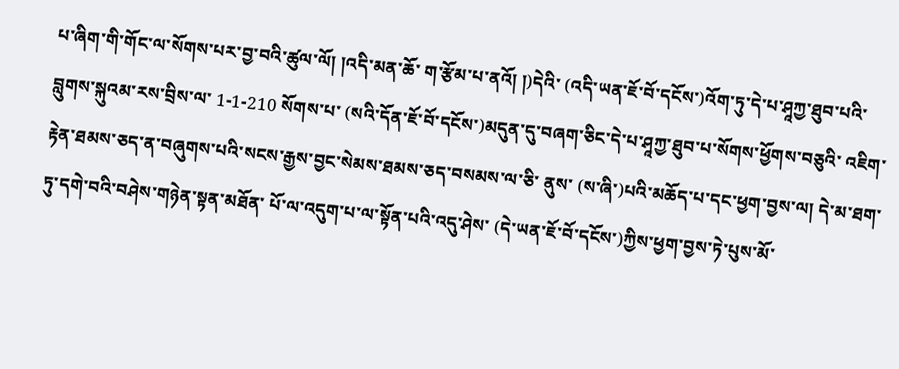པ་ཞིག་གི་གོང་ལ་སོགས་པར་བྱ་བའི་ཚུལ་ལོ། །འདི་མན་ཆོ་ ག་རྩོམ་པ་ནའོ། །)དེའི་ (འདི་ཡན་ཇོ་བོ་དངོས་)འོག་ཏུ་དེ་པ་ཤཱཀྱ་ཐུབ་པའི་བླུགས་སྐུའམ་རས་བྲིས་ལ་ 1-1-210 སོགས་པ་ (སའི་དོན་ཇོ་བོ་དངོས་)མདུན་དུ་བཞག་ཅིང་དེ་པ་ཤཱཀྱ་ཐུབ་པ་སོགས་ཕྱོགས་བཅུའི་ འཇིག་རྟེན་ཐམས་ཅད་ན་བཞུགས་པའི་སངས་རྒྱས་བྱང་སེམས་ཐམས་ཅད་བསམས་ལ་ཅི་ ནུས་ (ས་ཞི་)པའི་མཆོད་པ་དང་ཕྱག་བྱས་ལ། དེ་མ་ཐག་ཏུ་དགེ་བའི་བཤེས་གཉེན་སྟན་མཐོན་ པོ་ལ་འདུག་པ་ལ་སྟོན་པའི་འདུ་ཤེས་ (དེ་ཡན་ཇོ་བོ་དངོས་)ཀྱིས་ཕྱག་བྱས་ཏེ་པུས་མོ་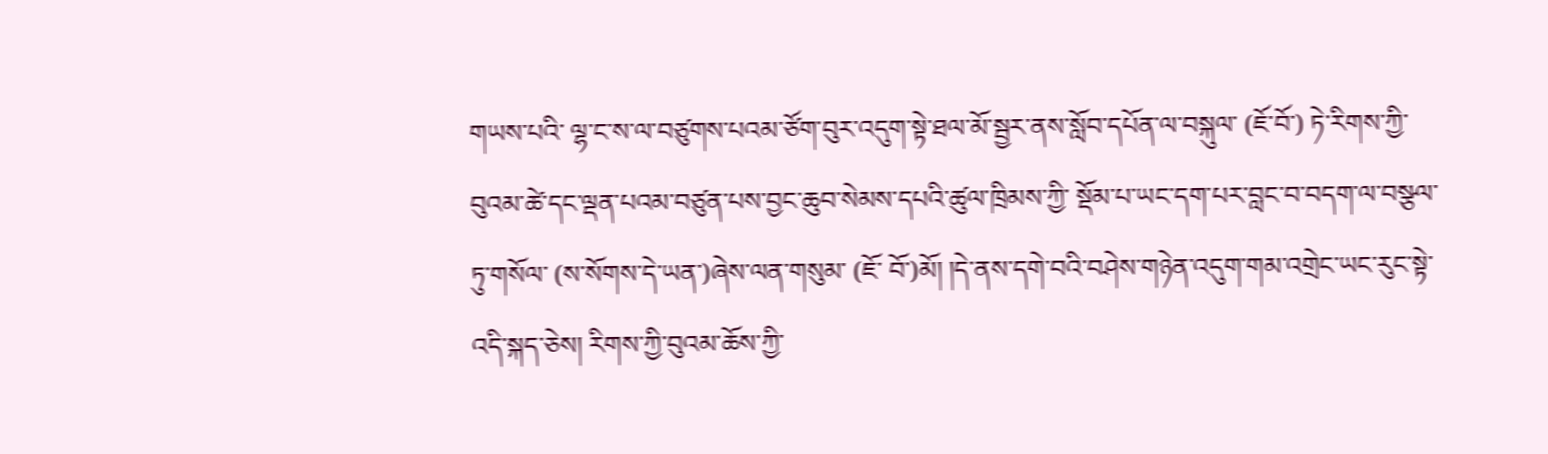གཡས་པའི་ ལྷ་ང་ས་ལ་བཙུགས་པའམ་ཙོག་བུར་འདུག་སྟེ་ཐལ་མོ་སྦྱར་ནས་སློབ་དཔོན་ལ་བསྐུལ་ (ཇོ་བོ་) ཏེ་རིགས་ཀྱི་བུའམ་ཚེ་དང་ལྡན་པའམ་བཙུན་པས་བྱང་ཆུབ་སེམས་དཔའི་ཚུལ་ཁྲིམས་ཀྱི་ སྡོམ་པ་ཡང་དག་པར་བླང་བ་བདག་ལ་བསྩལ་ཏུ་གསོལ་ (ས་སོགས་དེ་ཡན་)ཞེས་ལན་གསུམ་ (ཇོ་ བོ་)མོ། །དེ་ནས་དགེ་བའི་བཤེས་གཉེན་འདུག་གམ་འགྲེང་ཡང་རུང་སྟེ་འདི་སྐད་ཅེས། རིགས་ཀྱི་བུའམ་ཆོས་ཀྱི་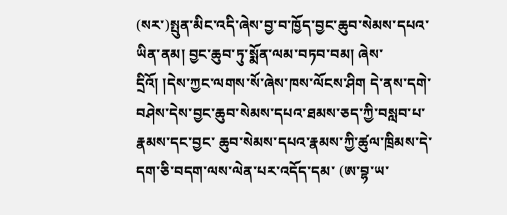(སར་)སྤུན་མིང་འདི་ཞེས་བྱ་བ་ཁྱོད་བྱང་ཆུབ་སེམས་དཔའ་ཡིན་ནམ། བྱང་ཆུབ་ཏུ་སྨོན་ལམ་བཏབ་བམ། ཞེས་དྲིའོ། །དེས་ཀྱང་ལགས་སོ་ཞེས་ཁས་ལོངས་ཤིག དེ་ནས་དགེ་བཤེས་དེས་བྱང་ཆུབ་སེམས་དཔའ་ཐམས་ཅད་ཀྱི་བསླབ་པ་རྣམས་དང་བྱང་ ཆུབ་སེམས་དཔའ་རྣམས་ཀྱི་ཚུལ་ཁྲིམས་དེ་དག་ཅི་བདག་ལས་ལེན་པར་འདོད་དམ་ (ཨ་བྷ་ཡ་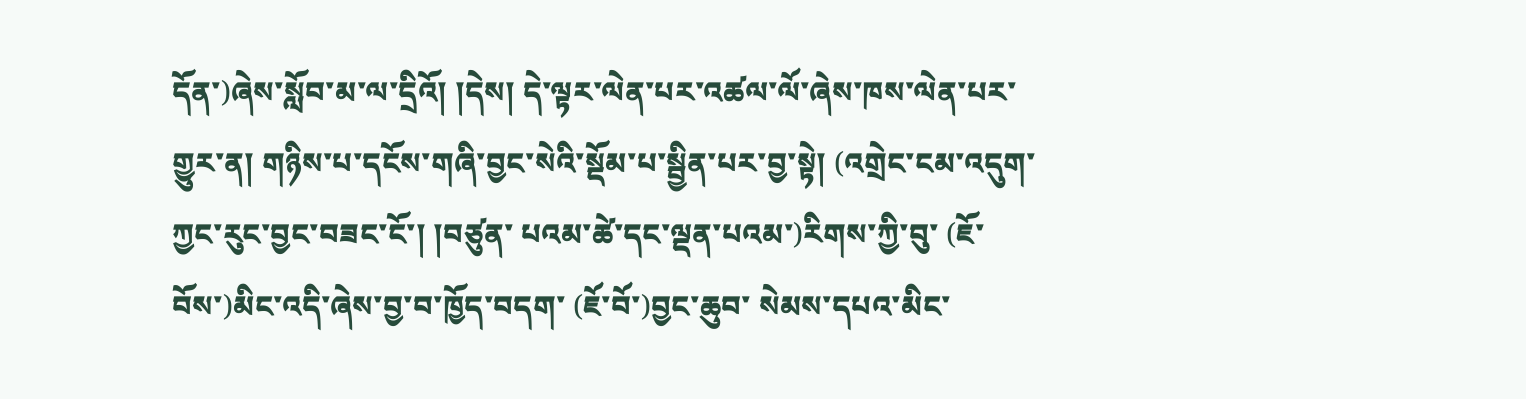དོན་)ཞེས་སློབ་མ་ལ་དྲིའོ། །དེས། དེ་ལྟར་ལེན་པར་འཚལ་ལོ་ཞེས་ཁས་ལེན་པར་གྱུར་ན། གཉིས་པ་དངོས་གཞི་བྱང་སེའི་སྡོམ་པ་སྦྱིན་པར་བྱ་སྟེ། (འགྲེང་ངམ་འདུག་ཀྱང་རུང་བྱང་བཟང་ངོ་། །བཙུན་ པའམ་ཚེ་དང་ལྡན་པའམ་)རིགས་ཀྱི་བུ་ (ཇོ་བོས་)མིང་འདི་ཞེས་བྱ་བ་ཁྱོད་བདག་ (ཇོ་བོ་)བྱང་ཆུབ་ སེམས་དཔའ་མིང་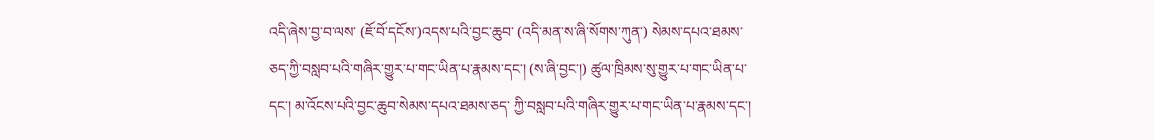འདི་ཞེས་བྱ་བ་ལས་ (ཇོ་བོ་དངོས་)འདས་པའི་བྱང་ཆུབ་ (འདི་མན་ས་ཞི་སོགས་ཀུན་) སེམས་དཔའ་ཐམས་ཅད་ཀྱི་བསླབ་པའི་གཞིར་གྱུར་པ་གང་ཡིན་པ་རྣམས་དང་། (ས་ཞི་བྱང་།) ཚུལ་ཁྲིམས་སུ་གྱུར་པ་གང་ཡིན་པ་དང་། མ་འོངས་པའི་བྱང་ཆུབ་སེམས་དཔའ་ཐམས་ཅད་ ཀྱི་བསླབ་པའི་གཞིར་གྱུར་པ་གང་ཡིན་པ་རྣམས་དང་།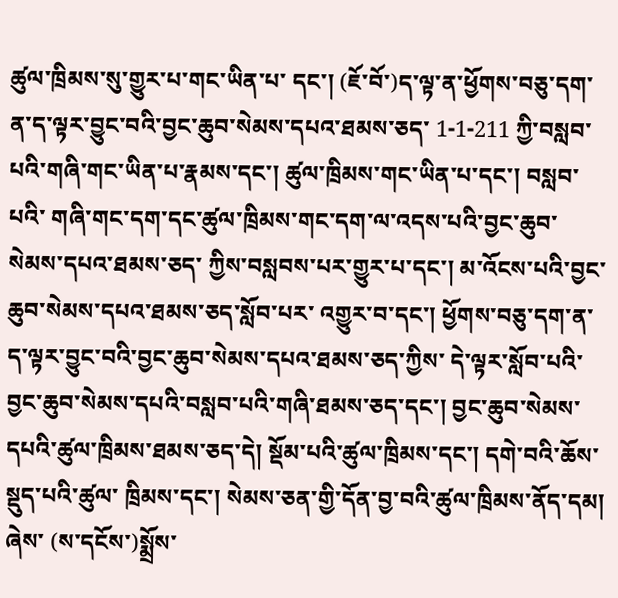ཚུལ་ཁྲིམས་སུ་གྱུར་པ་གང་ཡིན་པ་ དང་། (ཇོ་བོ་)ད་ལྟ་ན་ཕྱོགས་བཅུ་དག་ན་ད་ལྟར་བྱུང་བའི་བྱང་ཆུབ་སེམས་དཔའ་ཐམས་ཅད་ 1-1-211 ཀྱི་བསླབ་པའི་གཞི་གང་ཡིན་པ་རྣམས་དང་། ཚུལ་ཁྲིམས་གང་ཡིན་པ་དང་། བསླབ་པའི་ གཞི་གང་དག་དང་ཚུལ་ཁྲིམས་གང་དག་ལ་འདས་པའི་བྱང་ཆུབ་སེམས་དཔའ་ཐམས་ཅད་ ཀྱིས་བསླབས་པར་གྱུར་པ་དང་། མ་འོངས་པའི་བྱང་ཆུབ་སེམས་དཔའ་ཐམས་ཅད་སློབ་པར་ འགྱུར་བ་དང་། ཕྱོགས་བཅུ་དག་ན་ད་ལྟར་བྱུང་བའི་བྱང་ཆུབ་སེམས་དཔའ་ཐམས་ཅད་ཀྱིས་ དེ་ལྟར་སློབ་པའི་བྱང་ཆུབ་སེམས་དཔའི་བསླབ་པའི་གཞི་ཐམས་ཅད་དང་། བྱང་ཆུབ་སེམས་ དཔའི་ཚུལ་ཁྲིམས་ཐམས་ཅད་དེ། སྡོམ་པའི་ཚུལ་ཁྲིམས་དང་། དགེ་བའི་ཆོས་སྡུད་པའི་ཚུལ་ ཁྲིམས་དང་། སེམས་ཅན་གྱི་དོན་བྱ་བའི་ཚུལ་ཁྲིམས་ནོད་དམ། ཞེས་ (ས་དངོས་)སྨྲོས་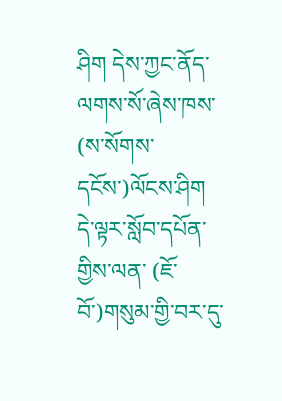ཤིག དེས་ཀྱང་ནོད་ལགས་སོ་ཞེས་ཁས་ (ས་སོགས་དངོས་)ལོངས་ཤིག དེ་ལྟར་སློབ་དཔོན་གྱིས་ལན་ (ཇོ་བོ་)གསུམ་གྱི་བར་དུ་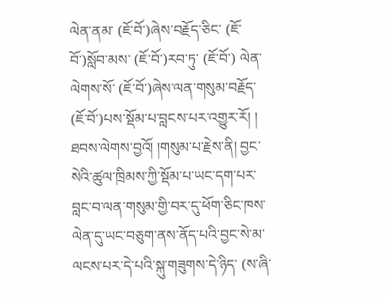ལེན་ནམ་ (ཇོ་བོ་)ཞེས་བརྗོད་ཅིང་ (ཇོ་བོ་)སློབ་མས་ (ཇོ་བོ་)རབ་ཏུ་ (ཇོ་བོ་) ལེན་ལེགས་སོ་ (ཇོ་བོ་)ཞེས་ལན་གསུམ་བརྗོད་ (ཇོ་བོ་)པས་སྡོམ་པ་བླངས་པར་འགྱུར་རོ། ། ཐབས་ལེགས་བྱའོ། །གསུམ་པ་རྗེས་ནི། བྱང་སེའི་ཚུལ་ཁྲིམས་ཀྱི་སྡོམ་པ་ཡང་དག་པར་ བླང་བ་ལན་གསུམ་གྱི་བར་དུ་ཕོག་ཅིང་ཁས་ལེན་དུ་ཡང་བཅུག་ནས་ནོད་པའི་བྱང་སེ་མ་ ལངས་པར་དེ་པའི་སྐུ་གཟུགས་དེ་ཉིད་ (ས་ཞི་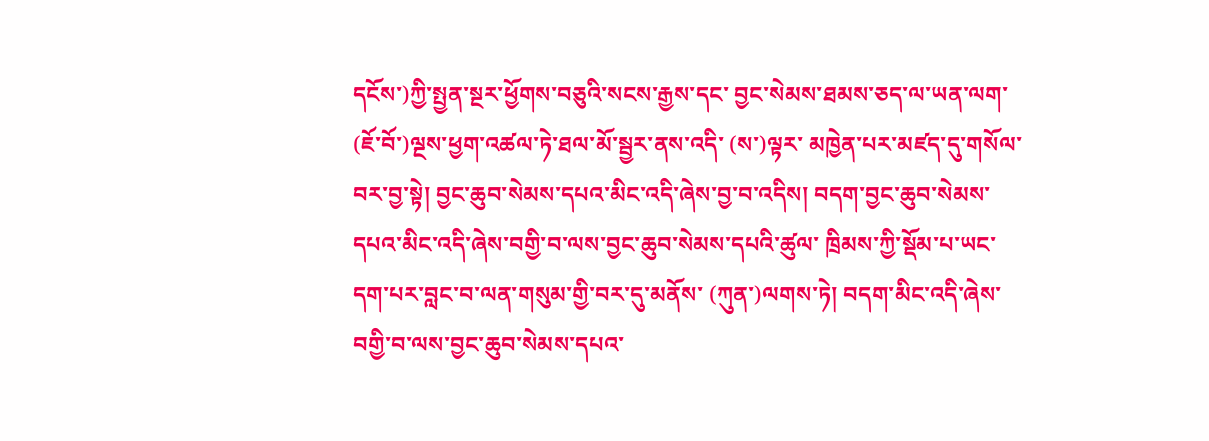དངོས་)ཀྱི་སྤྱན་སྔར་ཕྱོགས་བཅུའི་སངས་རྒྱས་དང་ བྱང་སེམས་ཐམས་ཅད་ལ་ཡན་ལག་ (ཇོ་བོ་)ལྔས་ཕྱག་འཚལ་ཏེ་ཐལ་མོ་སྦྱར་ནས་འདི་ (ས་)ལྟར་ མཁྱེན་པར་མཛད་དུ་གསོལ་བར་བྱ་སྟེ། བྱང་ཆུབ་སེམས་དཔའ་མིང་འདི་ཞེས་བྱ་བ་འདིས། བདག་བྱང་ཆུབ་སེམས་དཔའ་མིང་འདི་ཞེས་བགྱི་བ་ལས་བྱང་ཆུབ་སེམས་དཔའི་ཚུལ་ ཁྲིམས་ཀྱི་སྡོམ་པ་ཡང་དག་པར་བླང་བ་ལན་གསུམ་གྱི་བར་དུ་མནོས་ (ཀུན་)ལགས་ཏེ། བདག་མིང་འདི་ཞེས་བགྱི་བ་ལས་བྱང་ཆུབ་སེམས་དཔའ་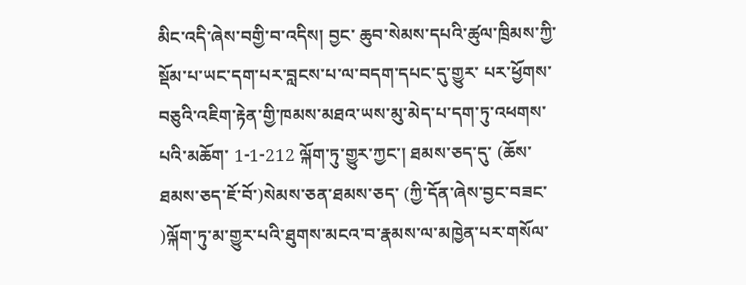མིང་འདི་ཞེས་བགྱི་བ་འདིས། བྱང་ ཆུབ་སེམས་དཔའི་ཚུལ་ཁྲིམས་ཀྱི་སྡོམ་པ་ཡང་དག་པར་བླངས་པ་ལ་བདག་དཔང་དུ་གྱུར་ པར་ཕྱོགས་བཅུའི་འཇིག་རྟེན་གྱི་ཁམས་མཐའ་ཡས་མུ་མེད་པ་དག་ཏུ་འཕགས་པའི་མཆོག་ 1-1-212 ལྐོག་ཏུ་གྱུར་ཀྱང་། ཐམས་ཅད་དུ་ (ཆོས་ཐམས་ཅད་ཇོ་བོ་)སེམས་ཅན་ཐམས་ཅད་ (ཀྱི་དོན་ཞེས་བྱང་བཟང་ )ལྐོག་ཏུ་མ་གྱུར་པའི་ཐུགས་མངའ་བ་རྣམས་ལ་མཁྱེན་པར་གསོལ་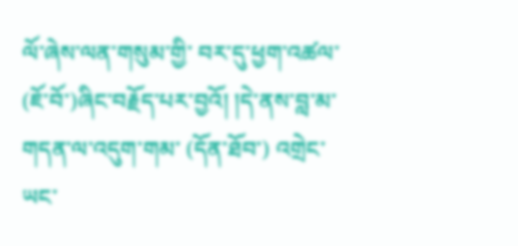ལོ་ཞེས་ལན་གསུམ་གྱི་ བར་དུ་ཕྱག་འཚལ་ (ཇོ་བོ་)ཞིང་བརྗོད་པར་བྱའོ། །དེ་ནས་བླ་མ་གདན་ལ་འདུག་གམ་ (དོན་ཐོབ་) འགྲེང་ཡང་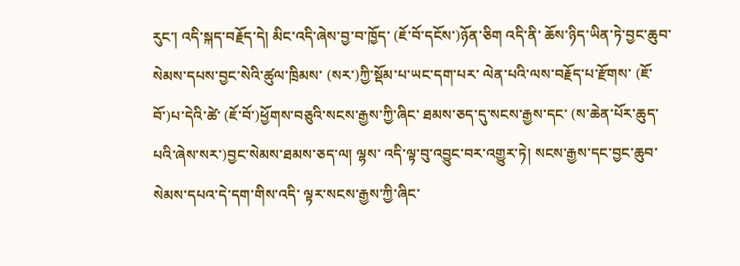རུང་། འདི་སྐད་བརྗོད་དེ། མིང་འདི་ཞེས་བྱ་བ་ཁྱོད་ (ཇོ་བོ་དངོས་)ཉོན་ཅིག འདི་ནི་ ཆོས་ཉིད་ཡིན་ཏེ་བྱང་ཆུབ་སེམས་དཔས་བྱང་སེའི་ཚུལ་ཁྲིམས་ (སར་)ཀྱི་སྡོམ་པ་ཡང་དག་པར་ ལེན་པའི་ལས་བརྗོད་པ་རྫོགས་ (ཇོ་བོ་)པ་དེའི་ཚེ་ (ཇོ་བོ་)ཕྱོགས་བཅུའི་སངས་རྒྱས་ཀྱི་ཞིང་ ཐམས་ཅད་དུ་སངས་རྒྱས་དང་ (ས་ཆེན་པོར་ཆུད་པའི་ཞེས་སར་)བྱང་སེམས་ཐམས་ཅད་ལ། ལྷས་ འདི་ལྟ་བུ་འབྱུང་བར་འགྱུར་ཏེ། སངས་རྒྱས་དང་བྱང་ཆུབ་སེམས་དཔའ་དེ་དག་གིས་འདི་ ལྟར་སངས་རྒྱས་ཀྱི་ཞིང་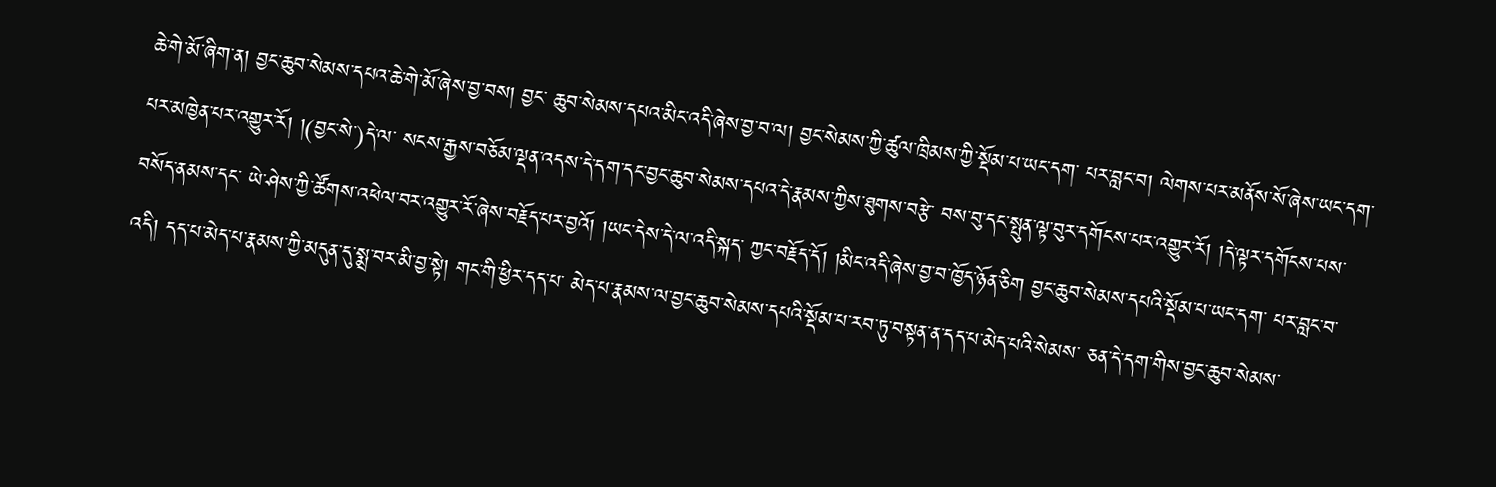ཆེ་གེ་མོ་ཞིག་ན། བྱང་ཆུབ་སེམས་དཔའ་ཆེ་གེ་མོ་ཞེས་བྱ་བས། བྱང་ ཆུབ་སེམས་དཔའ་མིང་འདི་ཞེས་བྱ་བ་ལ། བྱང་སེམས་ཀྱི་ཚུལ་ཁྲིམས་ཀྱི་སྡོམ་པ་ཡང་དག་ པར་བླང་བ། ལེགས་པར་མནོས་སོ་ཞེས་ཡང་དག་པར་མཁྱེན་པར་འགྱུར་རོ། །(བྱང་སེ་)དེ་ལ་ སངས་རྒྱས་བཅོམ་ལྡན་འདས་དེ་དག་དང་བྱང་ཆུབ་སེམས་དཔའ་དེ་རྣམས་ཀྱིས་ཐུགས་བརྩེ་ བས་བུ་དང་སྤུན་ལྟ་བུར་དགོངས་པར་འགྱུར་རོ། །དེ་ལྟར་དགོངས་པས་བསོད་ནམས་དང་ ཡེ་ཤེས་ཀྱི་ཚོགས་འཕེལ་བར་འགྱུར་རོ་ཞེས་བརྗོད་པར་བྱའོ། །ཡང་དེས་དེ་ལ་འདི་སྐད་ ཀྱང་བརྗོད་དོ། །མིང་འདི་ཞེས་བྱ་བ་ཁྱོད་ཉོན་ཅིག བྱང་ཆུབ་སེམས་དཔའི་སྡོམ་པ་ཡང་དག་ པར་བླང་བ་འདི། དད་པ་མེད་པ་རྣམས་ཀྱི་མདུན་དུ་སྨྲ་བར་མི་བྱ་སྟེ། གང་གི་ཕྱིར་དད་པ་ མེད་པ་རྣམས་ལ་བྱང་ཆུབ་སེམས་དཔའི་སྡོམ་པ་རབ་ཏུ་བསྟན་ན་དད་པ་མེད་པའི་སེམས་ ཅན་དེ་དག་གིས་བྱང་ཆུབ་སེམས་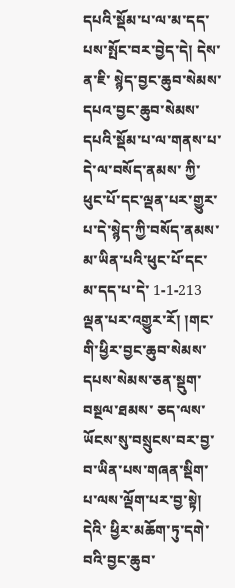དཔའི་སྡོམ་པ་ལ་མ་དད་པས་སྤོང་བར་བྱེད་དེ། དེས་ན་ཇི་ སྙེད་བྱང་ཆུབ་སེམས་དཔའ་བྱང་ཆུབ་སེམས་དཔའི་སྡོམ་པ་ལ་གནས་པ་དེ་ལ་བསོད་ནམས་ ཀྱི་ཕུང་པོ་དང་ལྡན་པར་གྱུར་པ་དེ་སྙེད་ཀྱི་བསོད་ནམས་མ་ཡིན་པའི་ཕུང་པོ་དང་མ་དད་པ་དེ་ 1-1-213 ལྡན་པར་འགྱུར་རོ། །གང་གི་ཕྱིར་བྱང་ཆུབ་སེམས་དཔས་སེམས་ཅན་སྡུག་བསྔལ་ཐམས་ ཅད་ལས་ཡོངས་སུ་བསྲུངས་བར་བྱ་བ་ཡིན་པས་གཞན་སྡིག་པ་ལས་ལྡོག་པར་བྱ་སྟེ། དེའི་ ཕྱིར་མཆོག་ཏུ་དགེ་བའི་བྱང་ཆུབ་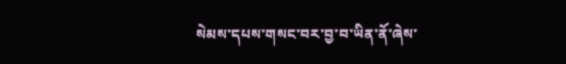སེམས་དཔས་གསང་བར་བྱ་བ་ཡིན་ནོ་ཞེས་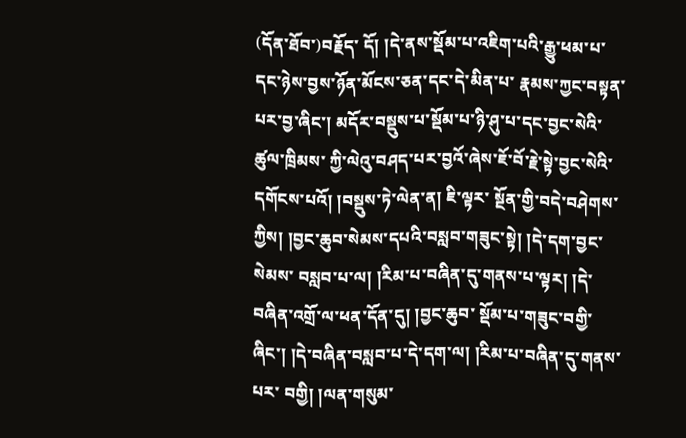(དོན་ཐོབ་)བརྗོད་ དོ། །དེ་ནས་སྡོམ་པ་འཇིག་པའི་རྒྱུ་ཕམ་པ་དང་ཉེས་བྱས་ཉོན་མོངས་ཅན་དང་དེ་མིན་པ་ རྣམས་ཀྱང་བསྟན་པར་བྱ་ཞིང་། མདོར་བསྡུས་པ་སྡོམ་པ་ཉི་ཤུ་པ་དང་བྱང་སེའི་ཚུལ་ཁྲིམས་ ཀྱི་ལེའུ་བཤད་པར་བྱའོ་ཞེས་ཇོ་བོ་རྗེ་སྟེ་བྱང་སེའི་དགོངས་པའོ། །བསྡུས་ཏེ་ལེན་ན། ཇི་ལྟར་ སྔོན་གྱི་བདེ་བཤེགས་ཀྱིས། །བྱང་ཆུབ་སེམས་དཔའི་བསླབ་གཟུང་སྟེ། །དེ་དག་བྱང་སེམས་ བསླབ་པ་ལ། །རིམ་པ་བཞིན་དུ་གནས་པ་ལྟར། །དེ་བཞིན་འགྲོ་ལ་ཕན་དོན་དུ། །བྱང་ཆུབ་ སྡོམ་པ་གཟུང་བགྱི་ཞིང་། །དེ་བཞིན་བསླབ་པ་དེ་དག་ལ། །རིམ་པ་བཞིན་དུ་གནས་པར་ བགྱི། །ལན་གསུམ་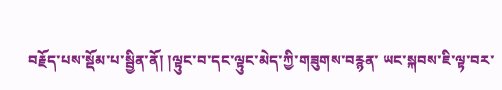བརྗོད་པས་སྡོམ་པ་སྦྱིན་ནོ། །ལྟུང་བ་དང་ལྟུང་མེད་ཀྱི་གཟུགས་བརྙན་ ཡང་སྐབས་ཇི་ལྟ་བར་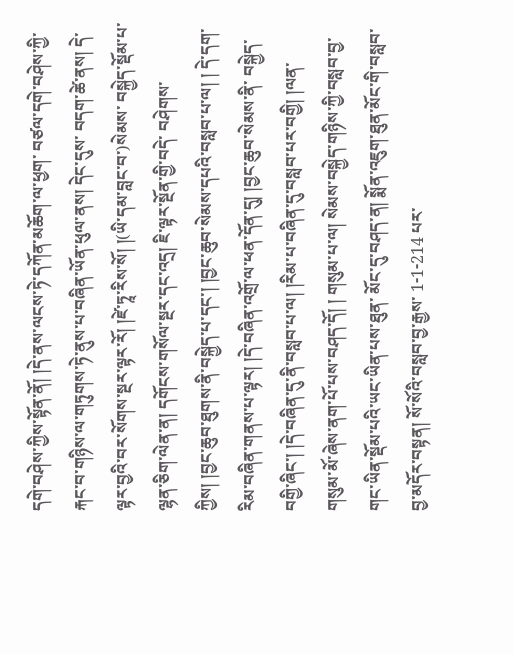དགེ་བཤེས་ཀྱིས་སྟོན་ནོ། །དེ་ནས་ལངས་ཏེ་དཀོན་མཆོག་ལ་ཕྱག་ བཙལ་དགེ་བཤེས་ཀྱི་རྐང་བ་གཉིས་ལ་གཏུགས་ཏེ་ནུས་པ་བཞིན་ཡོན་ཕུལ་ནས། དེང་དུས་ བདག་ཚེ་ནས། དེ་ལྟར་བྱའི་བར་སོགས་སྔར་ལྟར་རོ། །ཛེ་ཏཱ་རིས་སོ། །(ཡི་དམ་བླང་བ་)སེམས་ བསྐྱེད་སྡོམ་པ་ལྷན་ཅིག་ལེན་ན། དགོངས་གསོལ་སྔར་དང་འདྲ། ཇི་ལྟར་སྔོན་གྱི་བདེ་ བཤེགས་ཀྱིས། །བྱང་ཆུབ་ཐུགས་ནི་བསྐྱེད་པ་དང་། །བྱང་ཆུབ་སེམས་དཔའི་བསླབ་པ་ལ། ། དེ་དག་རིམ་བཞིན་གནས་པ་ལྟར། །དེ་བཞིན་འགྲོ་ལ་ཕན་དོན་དུ། །བྱང་ཆུབ་སེམས་ནི་ བསྐྱེད་བགྱི་ཞིང་། །དེ་བཞིན་དུ་ནི་བསླབ་པ་ལ། །རིམ་པ་བཞིན་དུ་བསླབ་པར་བགྱི། །ལན་ གསུམ་མོ་ཞེས་ནག་པོ་པས་བཤད་དོ། ། གསུམ་པ་ལ། སེམས་བསྐྱེད་གཉིས་ཀྱི་བསླབ་བྱ་གང་ཡིན་སྡོམ་པའི་ཡང་ཡིན་པས་ཐུན་ མོང་དུ་བཤད་ན། སྨོན་འཇུག་ཐུན་མོང་གི་བསླབ་བྱ་མདོར་བསྟན། སོ་སོའི་བསླབ་བྱ་རྒྱས་ 1-1-214 པར་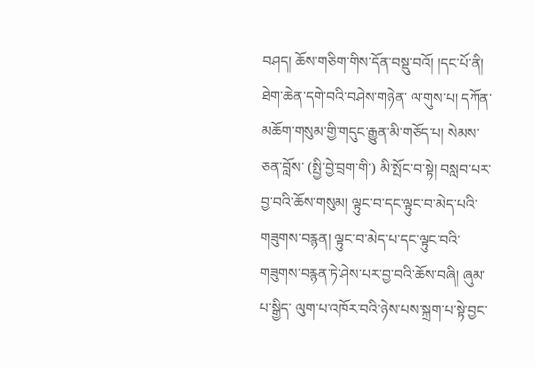བཤད། ཆོས་གཅིག་གིས་དོན་བསྡུ་བའོ། །དང་པོ་ནི། ཐེག་ཆེན་དགེ་བའི་བཤེས་གཉེན་ ལ་གུས་པ། དཀོན་མཆོག་གསུམ་གྱི་གདུང་རྒྱུན་མི་གཅོད་པ། སེམས་ཅན་བློས་ (སྤྱི་བྱེ་བྲག་གི་) མི་སྤོང་བ་སྟེ། བསླབ་པར་བྱ་བའི་ཆོས་གསུམ། ལྟུང་བ་དང་ལྟུང་བ་མེད་པའི་གཟུགས་བརྙན། ལྟུང་བ་མེད་པ་དང་ལྟུང་བའི་གཟུགས་བརྙན་ཏེ་ཤེས་པར་བྱ་བའི་ཆོས་བཞི། ཞུམ་པ་སྒྱིད་ ལུག་པ་འཁོར་བའི་ཉེས་པས་སྐྲག་པ་སྟེ་བྱང་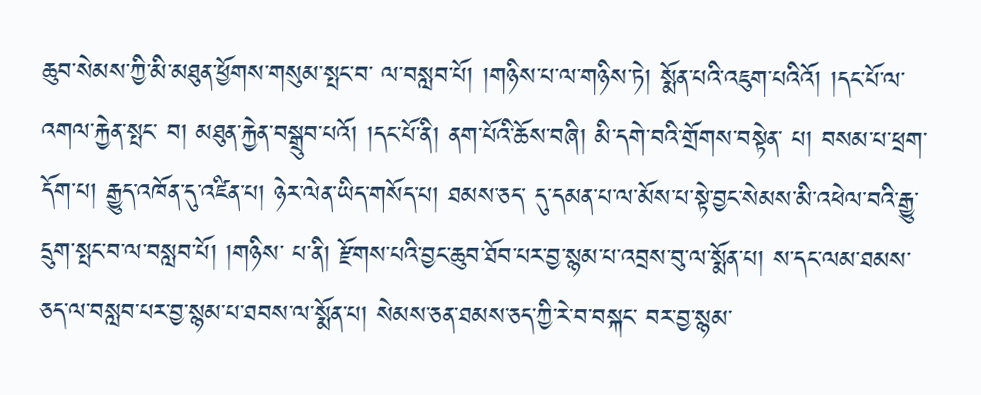ཆུབ་སེམས་ཀྱི་མི་མཐུན་ཕྱོགས་གསུམ་སྤང་བ་ ལ་བསླབ་པོ། །གཉིས་པ་ལ་གཉིས་ཏེ། སྨོན་པའི་འཇུག་པའིའོ། །དང་པོ་ལ་འགལ་རྐྱེན་སྤང་ བ། མཐུན་རྐྱེན་བསྒྲུབ་པའོ། །དང་པོ་ནི། ནག་པོའི་ཆོས་བཞི། མི་དགེ་བའི་གྲོགས་བསྟེན་ པ། བསམ་པ་ཕྲག་དོག་པ། རྒྱུད་འཁོན་དུ་འཛིན་པ། ཉེར་ལེན་ཡིད་གསོད་པ། ཐམས་ཅད་ དུ་དམན་པ་ལ་མོས་པ་སྟེ་བྱང་སེམས་མི་འཕེལ་བའི་རྒྱུ་དྲུག་སྤང་བ་ལ་བསླབ་པོ། །གཉིས་ པ་ནི། རྫོགས་པའི་བྱང་ཆུབ་ཐོབ་པར་བྱ་སྙམ་པ་འབྲས་བུ་ལ་སྨོན་པ། ས་དང་ལམ་ཐམས་ ཅད་ལ་བསླབ་པར་བྱ་སྙམ་པ་ཐབས་ལ་སྨོན་པ། སེམས་ཅན་ཐམས་ཅད་ཀྱི་རེ་བ་བསྐང་ བར་བྱ་སྙམ་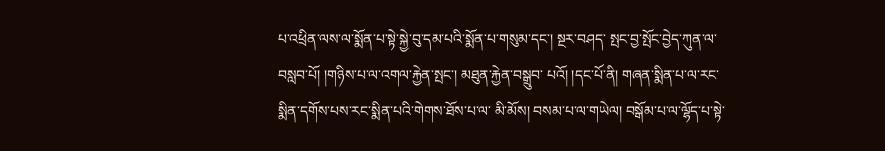པ་འཕྲིན་ལས་ལ་སྨོན་པ་སྟེ་སྐྱེ་བུ་དམ་པའི་སྨོན་པ་གསུམ་དང་། སྔར་བཤད་ སྤང་བྱ་སྤོང་བྱེད་ཀུན་ལ་བསླབ་པོ། །གཉིས་པ་ལ་འགལ་རྐྱེན་སྤང་། མཐུན་རྐྱེན་བསྒྲུབ་ པའོ། །དང་པོ་ནི། གཞན་སྨིན་པ་ལ་རང་སྨིན་དགོས་པས་རང་སྨིན་པའི་གེགས་ཐོས་པ་ལ་ མི་མོས། བསམ་པ་ལ་གཡེལ། བསྒོམ་པ་ལ་ལྷོད་པ་སྟེ་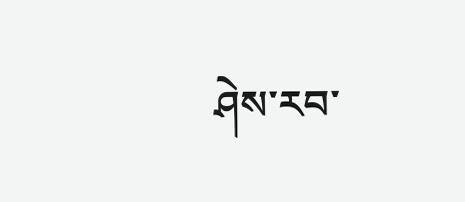ཤེས་རབ་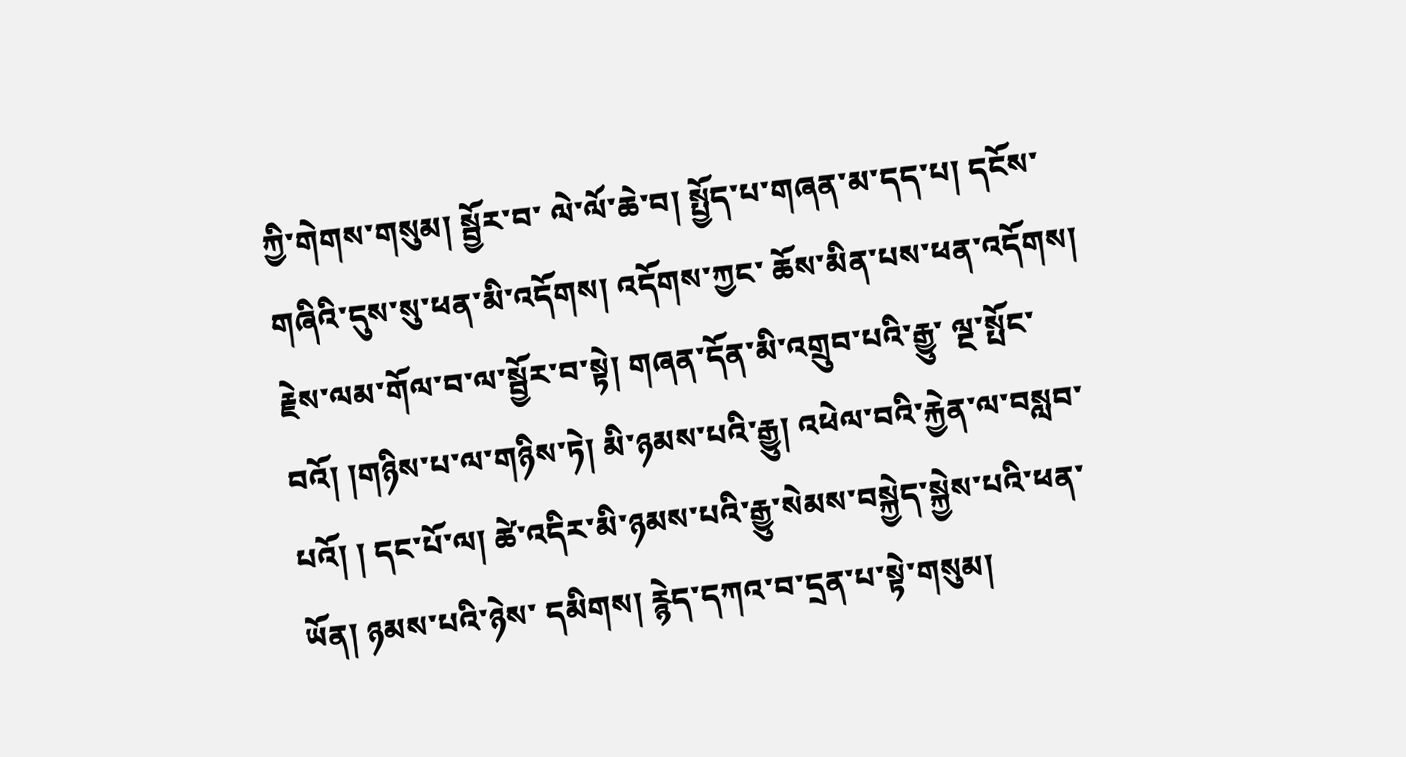ཀྱི་གེགས་གསུམ། སྦྱོར་བ་ ལེ་ལོ་ཆེ་བ། སྤྱོད་པ་གཞན་མ་དད་པ། དངོས་གཞིའི་དུས་སུ་ཕན་མི་འདོགས། འདོགས་ཀྱང་ ཆོས་མིན་པས་ཕན་འདོགས། རྗེས་ལམ་གོལ་བ་ལ་སྦྱོར་བ་སྟེ། གཞན་དོན་མི་འགྲུབ་པའི་རྒྱུ་ ལྔ་སྤོང་བའོ། །གཉིས་པ་ལ་གཉིས་ཏེ། མི་ཉམས་པའི་རྒྱུ། འཕེལ་བའི་རྐྱེན་ལ་བསླབ་པའོ། ། དང་པོ་ལ། ཚེ་འདིར་མི་ཉམས་པའི་རྒྱུ་སེམས་བསྐྱེད་སྐྱེས་པའི་ཕན་ཡོན། ཉམས་པའི་ཉེས་ དམིགས། རྙེད་དཀའ་བ་དྲན་པ་སྟེ་གསུམ།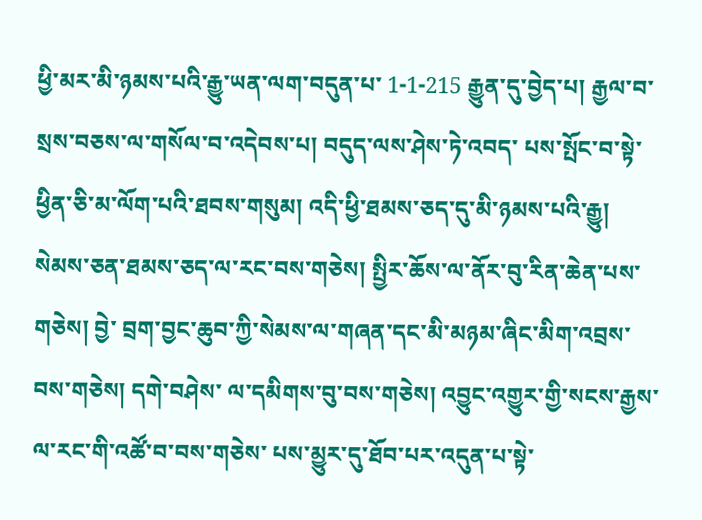ཕྱི་མར་མི་ཉམས་པའི་རྒྱུ་ཡན་ལག་བདུན་པ་ 1-1-215 རྒྱུན་དུ་བྱེད་པ། རྒྱལ་བ་སྲས་བཅས་ལ་གསོལ་བ་འདེབས་པ། བདུད་ལས་ཤེས་ཏེ་འབད་ པས་སྤོང་བ་སྟེ་ཕྱིན་ཅི་མ་ལོག་པའི་ཐབས་གསུམ། འདི་ཕྱི་ཐམས་ཅད་དུ་མི་ཉམས་པའི་རྒྱུ། སེམས་ཅན་ཐམས་ཅད་ལ་རང་བས་གཅེས། སྤྱིར་ཆོས་ལ་ནོར་བུ་རིན་ཆེན་པས་གཅེས། བྱེ་ བྲག་བྱང་ཆུབ་ཀྱི་སེམས་ལ་གཞན་དང་མི་མཉམ་ཞིང་མིག་འབྲས་བས་གཅེས། དགེ་བཤེས་ ལ་དམིགས་བུ་བས་གཅེས། འབྱུང་འགྱུར་གྱི་སངས་རྒྱས་ལ་རང་གི་འཚོ་བ་བས་གཅེས་ པས་མྱུར་དུ་ཐོབ་པར་འདུན་པ་སྟེ་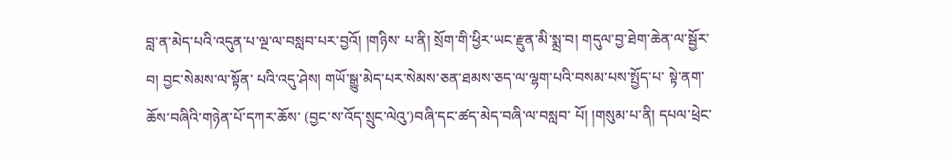བླ་ན་མེད་པའི་འདུན་པ་ལྔ་ལ་བསླབ་པར་བྱའོ། །གཉིས་ པ་ནི། སྲོག་གི་ཕྱིར་ཡང་རྫུན་མི་སྨྲ་བ། གདུལ་བྱ་ཐེག་ཆེན་ལ་སྦྱོར་བ། བྱང་སེམས་ལ་སྟོན་ པའི་འདུ་ཤེས། གཡོ་སྒྱུ་མེད་པར་སེམས་ཅན་ཐམས་ཅད་ལ་ལྷག་པའི་བསམ་པས་སྤྱོད་པ་ སྟེ་ནག་ཆོས་བཞིའི་གཉེན་པོ་དཀར་ཆོས་ (བྱང་ས་འོད་སྲུང་ལེའུ་)བཞི་དང་ཚད་མེད་བཞི་ལ་བསླབ་ པོ། །གསུམ་པ་ནི། དཔལ་ཕྲེང་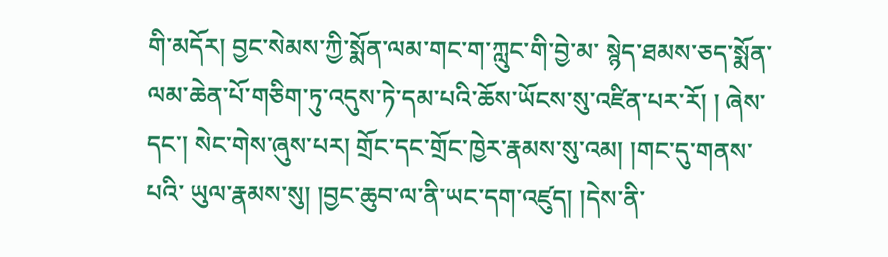གི་མདོར། བྱང་སེམས་ཀྱི་སྨོན་ལམ་གང་ག་ཀླུང་གི་བྱེ་མ་ སྙེད་ཐམས་ཅད་སྨོན་ལམ་ཆེན་པོ་གཅིག་ཏུ་འདུས་ཏེ་དམ་པའི་ཆོས་ཡོངས་སུ་འཛིན་པར་རོ། ། ཞེས་དང་། སེང་གེས་ཞུས་པར། གྲོང་དང་གྲོང་ཁྱེར་རྣམས་སུ་འམ། །གང་དུ་གནས་པའི་ ཡུལ་རྣམས་སུ། །བྱང་ཆུབ་ལ་ནི་ཡང་དག་འཛུད། །དེས་ནི་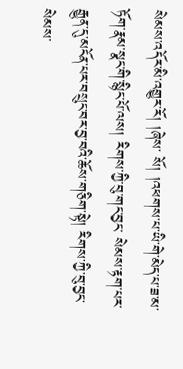སེམས་འདོར་མི་འགྱུར་རོ། །ཞེས་ སོ། །འཕགས་པ་ཡི་གེ་མེད་པ་ཟ་མ་ཏོག་རྣམ་སྣང་གི་སྙིང་པོ་ལས། རིགས་ཀྱི་བུ་གང་བྱང་ སེམས་རྟག་པར་རྒྱུན་དུ་མངོན་པར་བསྲུང་བར་བྱ་བའི་ཆོས་གཅིག་སྟེ། རིགས་ཀྱི་བུ་བྱང་ སེམས་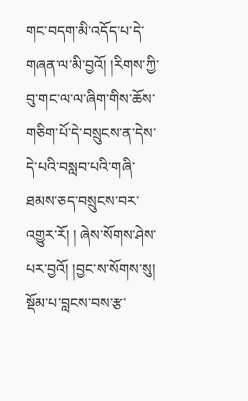གང་བདག་མི་འདོད་པ་དེ་གཞན་ལ་མི་བྱའོ། །རིགས་ཀྱི་བུ་གང་ལ་ལ་ཞིག་གིས་ཆོས་ གཅིག་པོ་དེ་བསྲུངས་ན་དེས་དེ་པའི་བསླབ་པའི་གཞི་ཐམས་ཅད་བསྲུངས་བར་འགྱུར་རོ། ། ཞེས་སོགས་ཤེས་པར་བྱའོ། །བྱང་ས་སོགས་སུ། སྡོམ་པ་བླངས་བས་རྩ་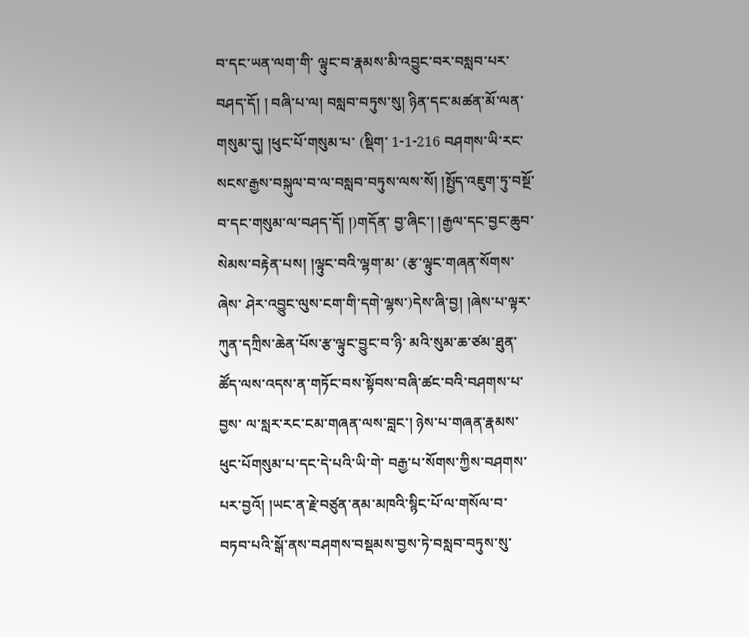བ་དང་ཡན་ལག་གི་ ལྟུང་བ་རྣམས་མི་འབྱུང་བར་བསླབ་པར་བཤད་དོ། ། བཞི་པ་ལ། བསླབ་བཏུས་སུ། ཉིན་དང་མཚན་མོ་ལན་གསུམ་དུ། །ཕུང་པོ་གསུམ་པ་ (སྡིག་ 1-1-216 བཤགས་ཡི་རང་སངས་རྒྱས་བསྐུལ་བ་ལ་བསླབ་བཏུས་ལས་སོ། །སྤྱོད་འཇུག་ཏུ་བསྔོ་བ་དང་གསུམ་ལ་བཤད་དོ། །)གདོན་ བྱ་ཞིང་། །རྒྱལ་དང་བྱང་ཆུབ་སེམས་བརྟེན་པས། །ལྟུང་བའི་ལྷག་མ་ (རྩ་ལྟུང་གཞན་སོགས་ཞེས་ ཤེར་འབྱུང་ལུས་ངག་གི་དགེ་ལྷས་)དེས་ཞི་བྱ། །ཞེས་པ་ལྟར་ཀུན་དཀྲིས་ཆེན་པོས་རྩ་ལྟུང་བྱུང་བ་ཉི་ མའི་སུམ་ཆ་ཙམ་ཐུན་ཚོད་ལས་འདས་ན་གཏོང་བས་སྟོབས་བཞི་ཚང་བའི་བཤགས་པ་བྱས་ ལ་སླར་རང་ངམ་གཞན་ལས་བླང་། ཉེས་པ་གཞན་རྣམས་ཕུང་པོགསུམ་པ་དང་དེ་པའི་ཡི་གེ་ བརྒྱ་པ་སོགས་ཀྱིས་བཤགས་པར་བྱའོ། །ཡང་ན་རྗེ་བཙུན་ནམ་མཁའི་སྙིང་པོ་ལ་གསོལ་བ་ བཏབ་པའི་སྒོ་ནས་བཤགས་བསྡམས་བྱས་ཏེ་བསླབ་བཏུས་སུ་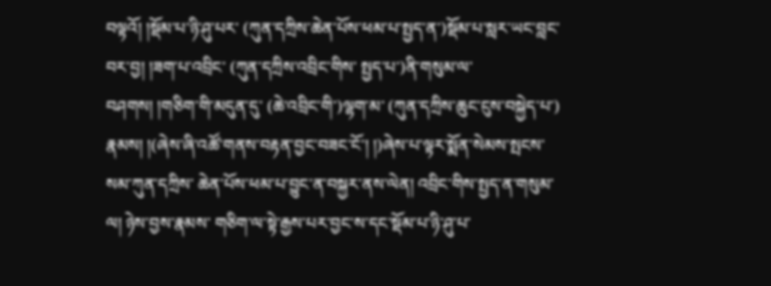བལྟའོ། །སྡོམ་པ་ཉི་ཤུ་པར་ (ཀུན་དཀྲིས་ཆེན་པོས་ཕམ་པ་སྤྱད་ན་)སྡོམ་པ་སླར་ཡང་བླང་བར་བྱ། །ཟག་པ་འབྲིང་ (ཀུན་དཀྲིས་འབྲིང་གིས་ སྤྱད་པ་)ནི་གསུམ་ལ་བཤགས། །གཅིག་གི་མདུན་དུ་ (ཆེ་འབྲིང་གི་)ལྷག་མ་ (ཀུན་དཀྲིས་ཆུང་ངུས་བསྐྱེད་པ་) རྣམས། །(ཞེས་ཞི་འཚོ་གནས་བརྟན་བྱང་བཟང་ངོ་། །)ཞེས་པ་ལྟར་སྨོན་སེམས་སྤངས་སམ་ཀུན་དཀྲིས་ ཆེན་པོས་ཕམ་པ་བྱུང་ན་བསྐྱར་ནས་ལེན། འབྲིང་གིས་སྤྱད་ན་གསུམ་ལ། ཉེས་བྱས་རྣམས་ གཅིག་ལ་སྟེ་རྒྱས་པར་བྱང་ས་དང་སྡོམ་པ་ཉི་ཤུ་པ་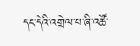དང་དེའི་འགྲེལ་པ་ཞི་འཚོ་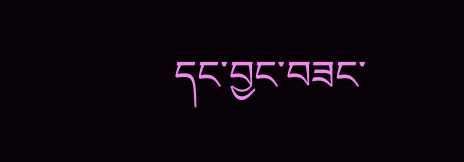དང་བྱང་བཟང་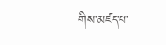གིས་མཛད་པ་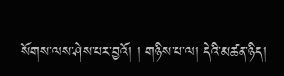སོགས་ལས་ཤེས་པར་བྱའོ། ། གཉིས་པ་ལ། དེའི་མཚན་ཉིད།